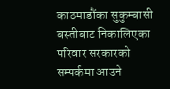काठमाडौंका सुकुम्बासी बस्तीबाट निकालिएका परिवार सरकारको सम्पर्कमा आउने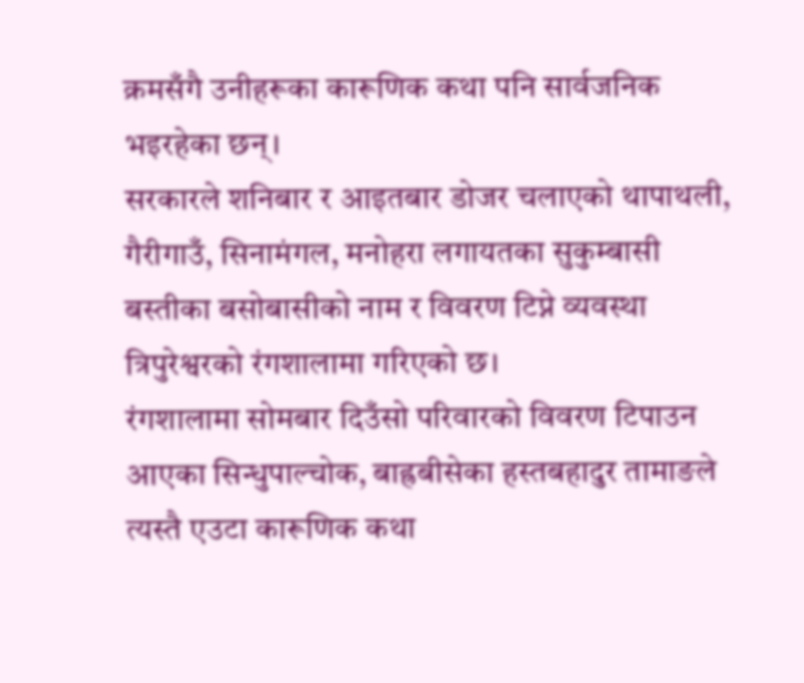क्रमसँगै उनीहरूका कारूणिक कथा पनि सार्वजनिक भइरहेका छन्।
सरकारले शनिबार र आइतबार डोजर चलाएको थापाथली, गैरीगाउँ, सिनामंगल, मनोहरा लगायतका सुकुम्बासी बस्तीका बसोबासीको नाम र विवरण टिप्ने व्यवस्था त्रिपुरेश्वरको रंगशालामा गरिएको छ।
रंगशालामा सोमबार दिउँसो परिवारको विवरण टिपाउन आएका सिन्धुपाल्चोक, बाह्रबीसेका हस्तबहादुर तामाङले त्यस्तै एउटा कारूणिक कथा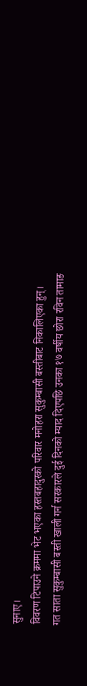सुनाए।
विवरण टिपाउने क्रममा भेट भएका हस्तबहादुरको परिवार मनोहरा सुकुम्बासी बस्तीबाट निकालिएका हुन्।
गत साता सुकुम्बासी बस्ती खाली गर्न सरकारले दुई दिनको म्याद दिएपछि उनका १७ वर्षीय छोरा रविन तामाङ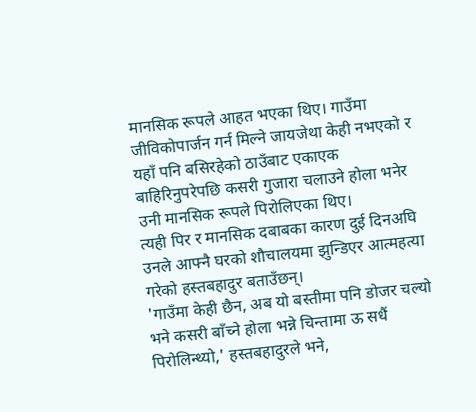मानसिक रूपले आहत भएका थिए। गाउँमा जीविकोपार्जन गर्न मिल्ने जायजेथा केही नभएको र यहाँ पनि बसिरहेको ठाउँबाट एकाएक बाहिरिनुपरेपछि कसरी गुजारा चलाउने होला भनेर उनी मानसिक रूपले पिरोलिएका थिए।
त्यही पिर र मानसिक दबाबका कारण दुई दिनअघि उनले आफ्नै घरको शौचालयमा झुन्डिएर आत्महत्या गरेको हस्तबहादुर बताउँछन्।
'गाउँमा केही छैन, अब यो बस्तीमा पनि डोजर चल्यो भने कसरी बाँच्ने होला भन्ने चिन्तामा ऊ सधैं पिरोलिन्थ्यो,' हस्तबहादुरले भने,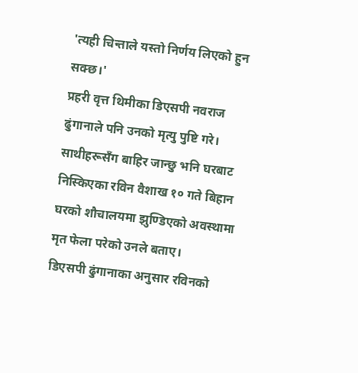'त्यही चिन्ताले यस्तो निर्णय लिएको हुन सक्छ।'
प्रहरी वृत्त थिमीका डिएसपी नवराज ढुंगानाले पनि उनको मृत्यु पुष्टि गरे। साथीहरूसँग बाहिर जान्छु भनि घरबाट निस्किएका रविन वैशाख १० गते बिहान घरको शौचालयमा झुण्डिएको अवस्थामा मृत फेला परेको उनले बताए।
डिएसपी ढुंगानाका अनुसार रविनको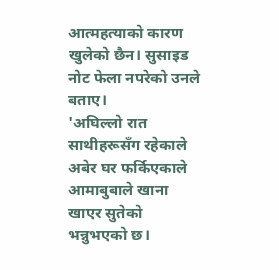आत्महत्याको कारण खुलेको छैन। सुसाइड नोट फेला नपरेको उनले बताए।
'अघिल्लो रात साथीहरूसँग रहेकाले अबेर घर फर्किएकाले आमाबुबाले खाना खाएर सुतेको भन्नुभएको छ।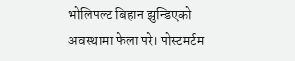भोलिपल्ट बिहान झुन्डिएको अवस्थामा फेला परे। पोस्टमर्टम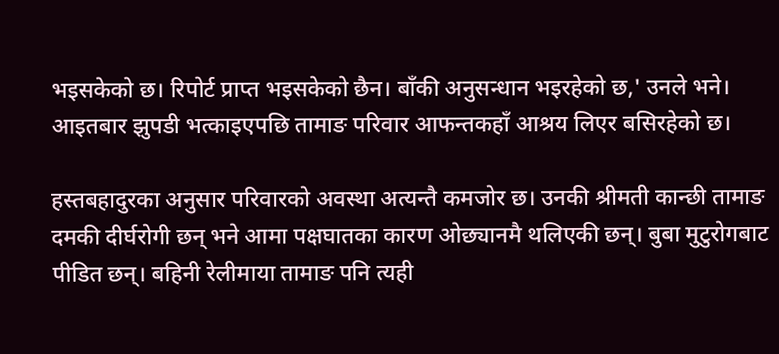भइसकेको छ। रिपोर्ट प्राप्त भइसकेको छैन। बाँकी अनुसन्धान भइरहेको छ,' उनले भने।
आइतबार झुपडी भत्काइएपछि तामाङ परिवार आफन्तकहाँ आश्रय लिएर बसिरहेको छ।

हस्तबहादुरका अनुसार परिवारको अवस्था अत्यन्तै कमजोर छ। उनकी श्रीमती कान्छी तामाङ दमकी दीर्घरोगी छन् भने आमा पक्षघातका कारण ओछ्यानमै थलिएकी छन्। बुबा मुटुरोगबाट पीडित छन्। बहिनी रेलीमाया तामाङ पनि त्यही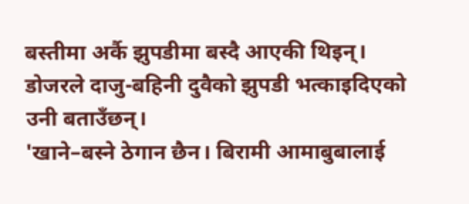बस्तीमा अर्कै झुपडीमा बस्दै आएकी थिइन्। डोजरले दाजु-बहिनी दुवैको झुपडी भत्काइदिएको उनी बताउँछन्।
'खाने–बस्ने ठेगान छैन। बिरामी आमाबुबालाई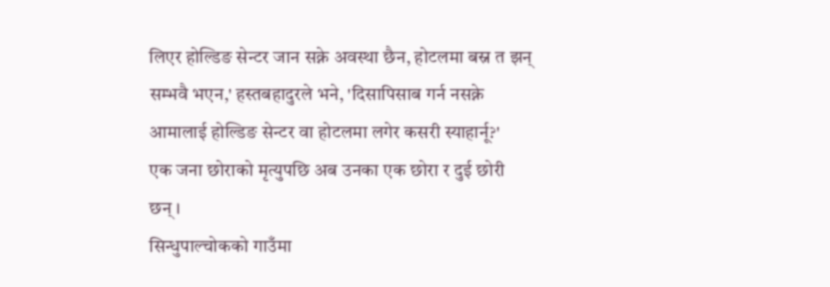लिएर होल्डिङ सेन्टर जान सक्ने अवस्था छैन, होटलमा बस्न त झन् सम्भवै भएन,' हस्तबहादुरले भने, 'दिसापिसाब गर्न नसक्ने आमालाई होल्डिङ सेन्टर वा होटलमा लगेर कसरी स्याहार्नू?'
एक जना छोराको मृत्युपछि अब उनका एक छोरा र दुई छोरी छन्।
सिन्धुपाल्चोकको गाउँमा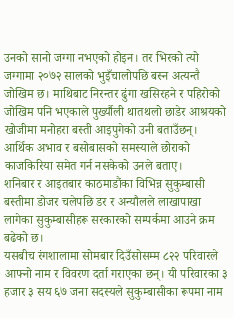उनको सानो जग्गा नभएको होइन। तर भिरको त्यो जग्गामा २०७२ सालको भुइँचालोपछि बस्न अत्यन्तै जोखिम छ। माथिबाट निरन्तर ढुंगा खसिरहने र पहिरोको जोखिम पनि भएकाले पुर्ख्यौली थातथलो छाडेर आश्रयको खोजीमा मनोहरा बस्ती आइपुगेको उनी बताउँछन्।
आर्थिक अभाव र बसोबासको समस्याले छोराको काजकिरिया समेत गर्न नसकेको उनले बताए।
शनिबार र आइतबार काठमाडौंका विभिन्न सुकुम्बासी बस्तीमा डोजर चलेपछि डर र अन्यौलले लाखापाखा लागेका सुकुम्बासीहरू सरकारको सम्पर्कमा आउने क्रम बढेको छ।
यसबीच रंगशालामा सोमबार दिउँसोसम्म ८२२ परिवारले आफ्नो नाम र विवरण दर्ता गराएका छन्। यी परिवारका ३ हजार ३ सय ६७ जना सदस्यले सुकुम्बासीका रूपमा नाम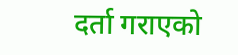दर्ता गराएको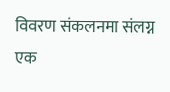विवरण संकलनमा संलग्न एक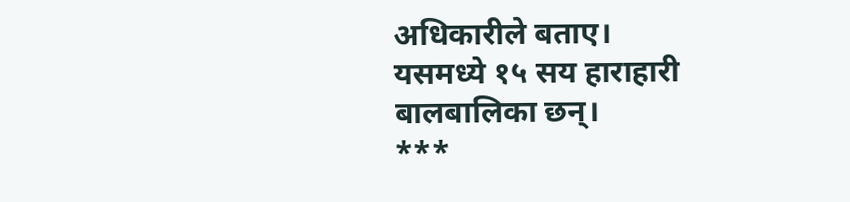अधिकारीले बताए।
यसमध्ये १५ सय हाराहारी बालबालिका छन्।
***